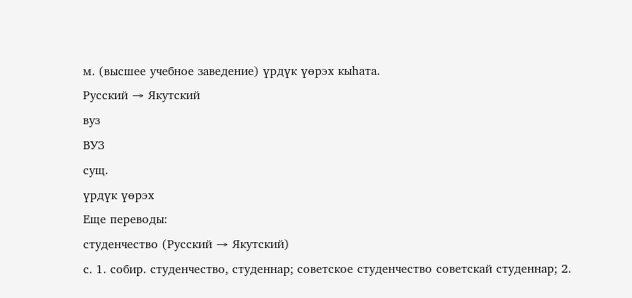м. (высшее учебное заведение) үрдүк үөрэх кыһата.
Русский → Якутский
вуз
ВУЗ
сущ.
үрдүк үөрэх
Еще переводы:
студенчество (Русский → Якутский)
с. 1. собир. студенчество, студеннар; советское студенчество советскай студеннар; 2.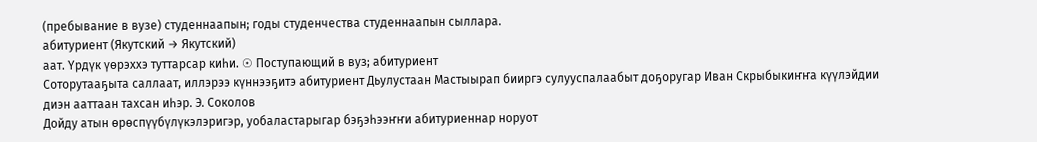(пребывание в вузе) студеннаапын; годы студенчества студеннаапын сыллара.
абитуриент (Якутский → Якутский)
аат. Үрдүк үөрэххэ туттарсар киһи. ☉ Поступающий в вуз; абитуриент
Соторутааҕыта саллаат, иллэрээ күннээҕитэ абитуриент Дьулустаан Мастыырап бииргэ сулууспалаабыт доҕоругар Иван Скрыбыкиҥҥа күүлэйдии диэн ааттаан тахсан иһэр. Э. Соколов
Дойду атын өрөспүүбүлүкэлэригэр, уобаластарыгар бэҕэһээҥҥи абитуриеннар норуот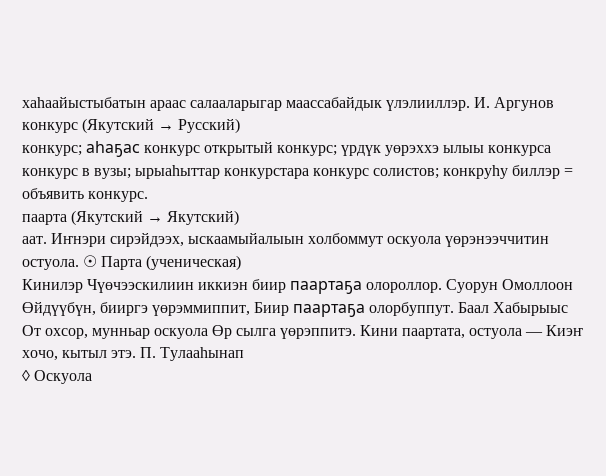хаһаайыстыбатын араас салааларыгар маассабайдык үлэлииллэр. И. Аргунов
конкурс (Якутский → Русский)
конкурс; аһаҕас конкурс открытый конкурс; үрдүк уөрэххэ ылыы конкурса конкурс в вузы; ырыаһыттар конкурстара конкурс солистов; конкруһу биллэр = объявить конкурс.
паарта (Якутский → Якутский)
аат. Иҥнэри сирэйдээх, ыскаамыйалыын холбоммут оскуола үөрэнээччитин остуола. ☉ Парта (ученическая)
Кинилэр Чүөчээскилиин иккиэн биир паартаҕа олороллор. Суорун Омоллоон
Өйдүүбүн, бииргэ үөрэммиппит, Биир паартаҕа олорбуппут. Баал Хабырыыс
От охсор, мунньар оскуола Өр сылга үөрэппитэ. Кини паартата, остуола — Киэҥ хочо, кытыл этэ. П. Тулааһынап
◊ Оскуола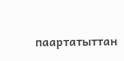паартатыттан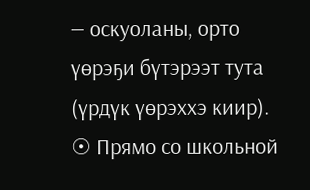— оскуоланы, орто үөрэҕи бүтэрээт тута (үрдүк үөрэххэ киир). ☉ Прямо со школьной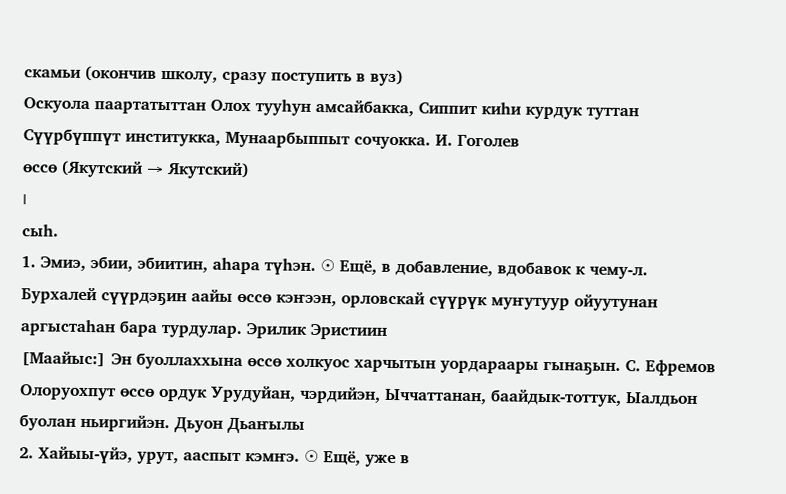скамьи (окончив школу, сразу поступить в вуз)
Оскуола паартатыттан Олох тууһун амсайбакка, Сиппит киһи курдук туттан Сүүрбүппүт институкка, Мунаарбыппыт сочуокка. И. Гоголев
өссө (Якутский → Якутский)
I
сыһ.
1. Эмиэ, эбии, эбиитин, аһара түһэн. ☉ Ещё, в добавление, вдобавок к чему-л.
Бурхалей сүүрдэҕин аайы өссө кэҥээн, орловскай сүүрүк муҥутуур ойуутунан аргыстаһан бара турдулар. Эрилик Эристиин
[Маайыс:] Эн буоллаххына өссө холкуос харчытын уордараары гынаҕын. С. Ефремов
Олоруохпут өссө ордук Урудуйан, чэрдийэн, Ыччаттанан, баайдык-тоттук, Ыалдьон буолан ньиргийэн. Дьуон Дьаҥылы
2. Хайыы-үйэ, урут, ааспыт кэмҥэ. ☉ Ещё, уже в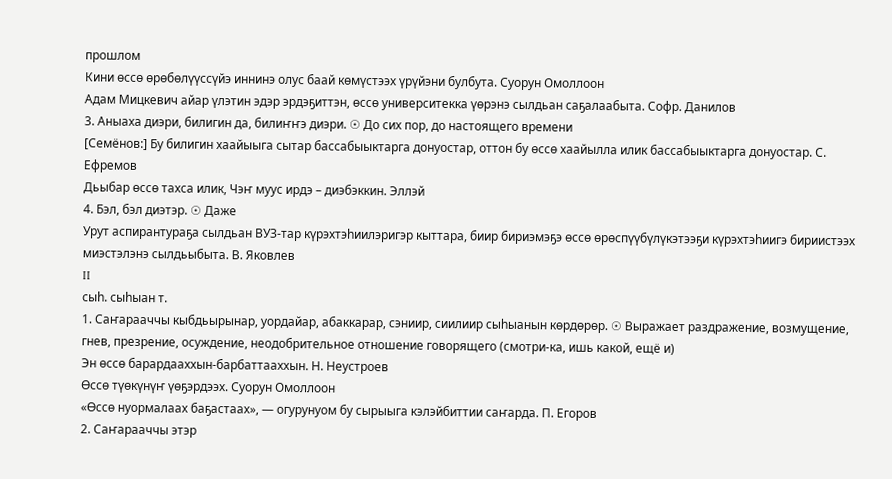прошлом
Кини өссө өрөбөлүүссүйэ иннинэ олус баай көмүстээх үрүйэни булбута. Суорун Омоллоон
Адам Мицкевич айар үлэтин эдэр эрдэҕиттэн, өссө университекка үөрэнэ сылдьан саҕалаабыта. Софр. Данилов
3. Аныаха диэри, билигин да, билиҥҥэ диэри. ☉ До сих пор, до настоящего времени
[Семёнов:] Бу билигин хаайыыга сытар бассабыыктарга донуостар, оттон бу өссө хаайылла илик бассабыыктарга донуостар. С. Ефремов
Дьыбар өссө тахса илик, Чэҥ муус ирдэ – диэбэккин. Эллэй
4. Бэл, бэл диэтэр. ☉ Даже
Урут аспирантураҕа сылдьан ВУЗ-тар күрэхтэһиилэригэр кыттара, биир бириэмэҕэ өссө өрөспүүбүлүкэтээҕи күрэхтэһиигэ бириистээх миэстэлэнэ сылдьыбыта. В. Яковлев
II
сыһ. сыһыан т.
1. Саҥарааччы кыбдьырынар, уордайар, абаккарар, сэниир, сиилиир сыһыанын көрдөрөр. ☉ Выражает раздражение, возмущение, гнев, презрение, осуждение, неодобрительное отношение говорящего (смотри-ка, ишь какой, ещё и)
Эн өссө барардааххын-барбаттааххын. Н. Неустроев
Өссө түөкүнүҥ үөҕэрдээх. Суорун Омоллоон
«Өссө нуормалаах баҕастаах», — огурунуом бу сырыыга кэлэйбиттии саҥарда. П. Егоров
2. Саҥарааччы этэр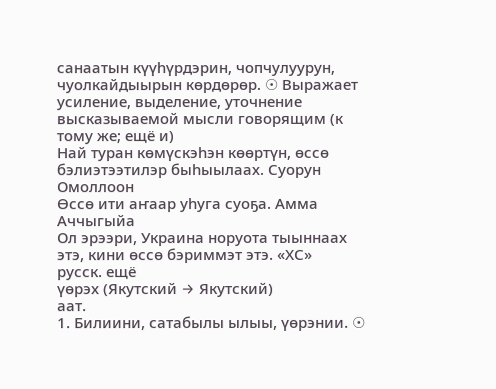санаатын күүһүрдэрин, чопчулуурун, чуолкайдыырын көрдөрөр. ☉ Выражает усиление, выделение, уточнение высказываемой мысли говорящим (к тому же; ещё и)
Най туран көмүскэһэн көөртүн, өссө бэлиэтээтилэр быһыылаах. Суорун Омоллоон
Өссө ити аҥаар уһуга суоҕа. Амма Аччыгыйа
Ол эрээри, Украина норуота тыыннаах этэ, кини өссө бэриммэт этэ. «ХС»
русск. ещё
үөрэх (Якутский → Якутский)
аат.
1. Билиини, сатабылы ылыы, үөрэнии. ☉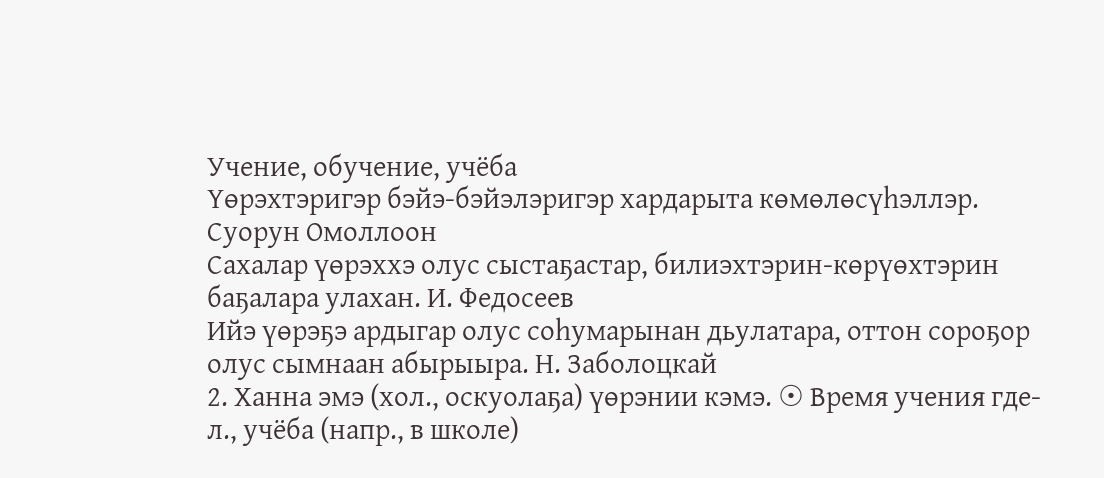Учение, обучение, учёба
Үөрэхтэригэр бэйэ-бэйэлэригэр хардарыта көмөлөсүһэллэр. Суорун Омоллоон
Сахалар үөрэххэ олус сыстаҕастар, билиэхтэрин-көрүөхтэрин баҕалара улахан. И. Федосеев
Ийэ үөрэҕэ ардыгар олус соһумарынан дьулатара, оттон сороҕор олус сымнаан абырыыра. Н. Заболоцкай
2. Ханна эмэ (хол., оскуолаҕа) үөрэнии кэмэ. ☉ Время учения где-л., учёба (напр., в школе)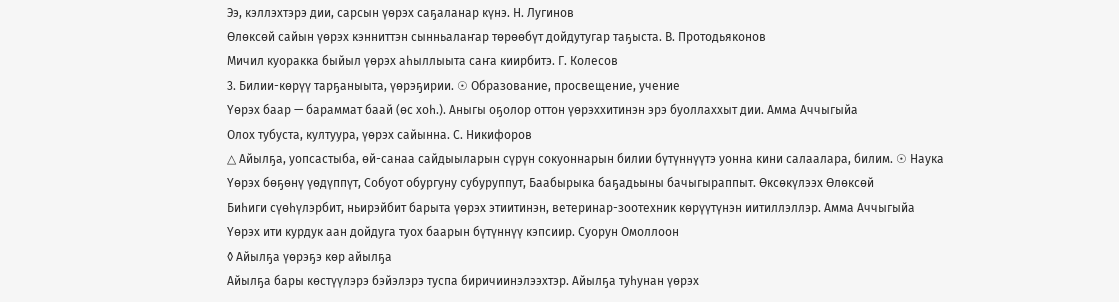Ээ, кэллэхтэрэ дии, сарсын үөрэх саҕаланар күнэ. Н. Лугинов
Өлөксөй сайын үөрэх кэнниттэн сынньалаҥар төрөөбүт дойдутугар таҕыста. В. Протодьяконов
Мичил куоракка быйыл үөрэх аһыллыыта саҥа киирбитэ. Г. Колесов
3. Билии-көрүү тарҕаныыта, үөрэҕирии. ☉ Образование, просвещение, учение
Үөрэх баар — бараммат баай (өс хоһ.). Аныгы оҕолор оттон үөрэххитинэн эрэ буоллаххыт дии. Амма Аччыгыйа
Олох тубуста, култуура, үөрэх сайынна. С. Никифоров
△ Айылҕа, уопсастыба, өй-санаа сайдыыларын сүрүн сокуоннарын билии бүтүннүүтэ уонна кини салаалара, билим. ☉ Наука
Үөрэх бөҕөнү үөдүппүт, Собуот обургуну субуруппут, Баабырыка баҕадьыны бачыгыраппыт. Өксөкүлээх Өлөксөй
Биһиги сүөһүлэрбит, ньирэйбит барыта үөрэх этиитинэн, ветеринар-зоотехник көрүүтүнэн иитиллэллэр. Амма Аччыгыйа
Үөрэх ити курдук аан дойдуга туох баарын бүтүннүү кэпсиир. Суорун Омоллоон
◊ Айылҕа үөрэҕэ көр айылҕа
Айылҕа бары көстүүлэрэ бэйэлэрэ туспа биричиинэлээхтэр. Айылҕа туһунан үөрэх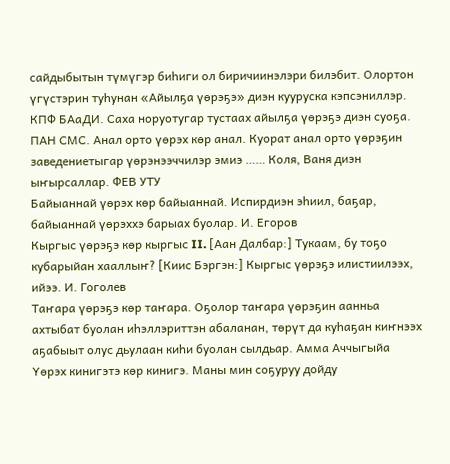сайдыбытын түмүгэр биһиги ол биричиинэлэри билэбит. Олортон үгүстэрин туһунан «Айылҕа үөрэҕэ» диэн кууруска кэпсэниллэр. КПФ БАаДИ. Саха норуотугар тустаах айылҕа үөрэҕэ диэн суоҕа. ПАН СМС. Анал орто үөрэх көр анал. Куорат анал орто үөрэҕин заведениетыгар үөрэнээччилэр эмиэ …… Коля, Ваня диэн ыҥырсаллар. ФЕВ УТУ
Байыаннай үөрэх көр байыаннай. Испирдиэн эһиил, баҕар, байыаннай үөрэххэ барыах буолар. И. Егоров
Кыргыс үөрэҕэ көр кыргыс II. [Аан Далбар:] Тукаам, бу тоҕо кубарыйан хааллыҥ? [Киис Бэргэн:] Кыргыс үөрэҕэ илистиилээх, ийээ. И. Гоголев
Таҥара үөрэҕэ көр таҥара. Оҕолор таҥара үөрэҕин аанньа ахтыбат буолан иһэллэриттэн абаланан, төрүт да куһаҕан киҥнээх аҕабыыт олус дьулаан киһи буолан сылдьар. Амма Аччыгыйа
Үөрэх кинигэтэ көр кинигэ. Маны мин соҕуруу дойду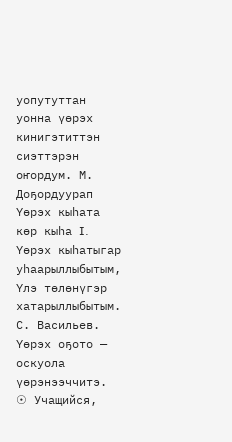уопутуттан уонна үөрэх кинигэтиттэн сиэттэрэн оҥордум. М. Доҕордуурап
Үөрэх кыһата көр кыһа I. Үөрэх кыһатыгар уһаарыллыбытым, Үлэ төлөнүгэр хатарыллыбытым. С. Васильев. Үөрэх оҕото — оскуола үөрэнээччитэ. ☉ Учащийся,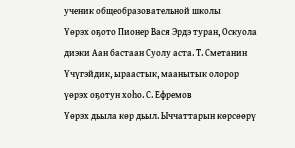ученик общеобразовательной школы
Үөрэх оҕото Пионер Вася Эрдэ туран, Оскуола диэки Аан бастаан Суолу аста. Т. Сметанин
Үчүгэйдик, ыраастык, маанытык олорор үөрэх оҕотун хоһо. С. Ефремов
Үөрэх дьыла көр дьыл. Ыччаттарын көрсөөрү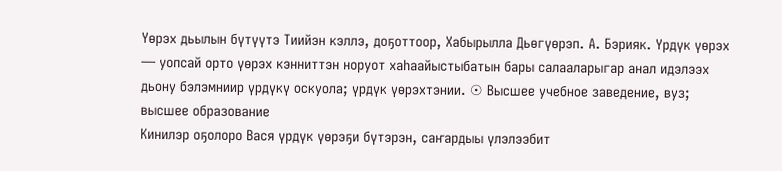Үөрэх дьылын бүтүүтэ Тиийэн кэллэ, доҕоттоор, Хабырылла Дьөгүөрэп. А. Бэрияк. Үрдүк үөрэх — уопсай орто үөрэх кэнниттэн норуот хаһаайыстыбатын бары салааларыгар анал идэлээх дьону бэлэмниир үрдүкү оскуола; үрдүк үөрэхтэнии. ☉ Высшее учебное заведение, вуз; высшее образование
Кинилэр оҕолоро Вася үрдүк үөрэҕи бүтэрэн, саҥардыы үлэлээбит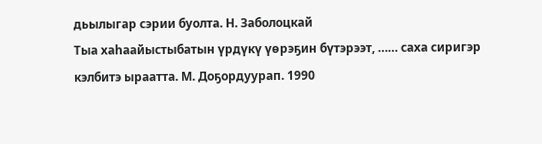дьылыгар сэрии буолта. Н. Заболоцкай
Тыа хаһаайыстыбатын үрдүкү үөрэҕин бүтэрээт, …… саха сиригэр кэлбитэ ыраатта. М. Доҕордуурап. 1990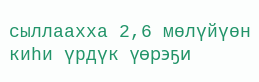сыллаахха 2,6 мөлүйүөн киһи үрдүк үөрэҕи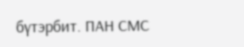бүтэрбит. ПАН СМС